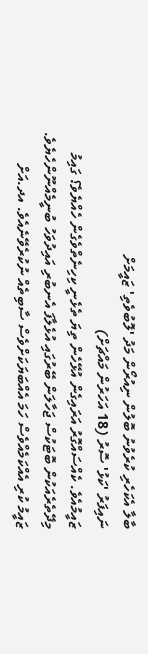ބާލާ އެކަހެރި ކުރެވުނު ބޮލުން ނިއުރޯން މަދު 'ލޮބުވެތި' ޒައީމަށް
ނައިފަރު 'ކަޅު' ސޮރު (18 އަހަރުން މައްޗަށް)
ޒައީމުއެވެ. ކެއްސައްގޮރު އަރައިގެން އުޅޭހެން ތިޔަ ތެޅެނީ ކިހިނެތްވެގެން ހެއްޔެވެ؟ ގައިމު މިދޭތެރެއަކުން ބޮޓަކުސް ޖަހާލަން ބޭރުގައި އުޅެލާފަ އެނބުރި އައިދުވަހު ބުނީމެއްނޫންހެޔެވެ. ޒައީމު ކުރި އެއްކަމެއްވެސް ހަމަ އެއްބަޔަކަށްވެސް ސާބިތެއް ނުކުރެވޭނެއެވެ. އދ.އަށް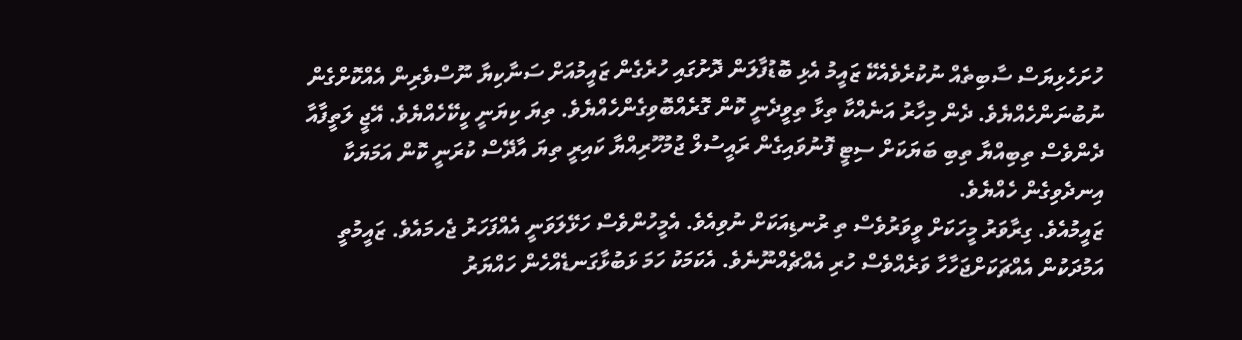ހުށަހެޅިޔަސް ސާބިތެއް ނުކުރެވެއެކޭ ޒައީމު އެޅި ބޮޑުފާލަން ދޮށުގައި ހުރެގެން ޒައީމުއަށް ސަނާކިޔާ ނޫސްވެރިން އެއްކޮށްގެން ނުބުނަންހެއްޔެވެ. ދެން މިހާރު އަނެއްކާ ތިޅާ ތިވީދެނީ ކޮން ގޮރެއްބޮވިގެންހެއްޔެވެ. ތިޔަ ކިޔަނީ ކީކޭހެއްޔެވެ. އޭޖީ ލަތީފާއާ ދެންވެސް ތިބިއްޔާ ތިބި ބަޔަކަށް ސިޓީ ފޮނުވައިގެން ރައީސުލް ޖުމުހޫރިއްޔާ ކައިރީ ތިޔަ އާދޭސް ކުރަނީ ކޮން އަމަޔަކާ އިނދެވިގެން ހެއްޔެވެ.
ޒައީމުއެވެ. ގިރާވަރު މީހަކަށް ވީވަރުވެސް ތި ރުނޑިއަކަށް ނުވިއެވެ. އެމީހުންވެސް ހަޅޭލަވަނީ އެއްފަހަރު ޖެހމައެވެ. ޒައީމުތީ އަމުދަކުން އެއްޗަކަށްޖަހާހާ ވަރެއްވެސް ހުރި އެއްޗެއްނޫނެވެ. އެކަމަކު ހަމަ ޅަބުޅާގަނޑެއްހެން ހައްޔަރު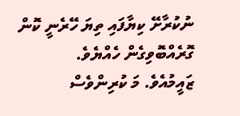ނުކުރާށޭ ކިޔާފައި ތިޔަ ހޭރެނީ ކޮން ގޮރެއްބޮވިގެން ހެއްޔެވެ.
ޒައީމުއެވެ. މަ ކުރިންވެސް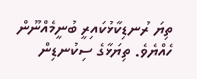ތިޔަ ރުނޑިކާޅުކައިރީ ބުނީމެއްނޫން ހެއްޔެވެ. ތިޔަޅާގެ ސިކުނޑިން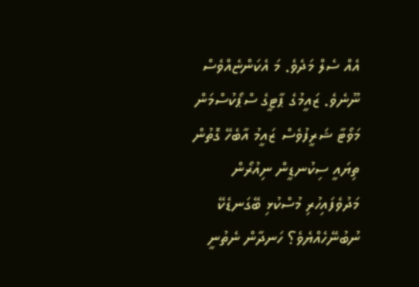އެއް ސެލް މަދެވެ. މަ އެކަންޏެއްވެސް ނޫނެވެ. ޒައީމުގެ ޕާޓީގެ ސްޕޯކުސްމަން މަވޯޓާ ޝަރީފުވެސް ޒައީމު އާބެހޭ ގޮތުން ތިޔައީ ސިކުނޑީން ނިއުރޯން މަދުވެފައިހުރި މުސްކުޅި ބޭގަނޑެކޭ ނުބުނޭހެއްޔެވެ؟ ހަނދާން ނެތުނީ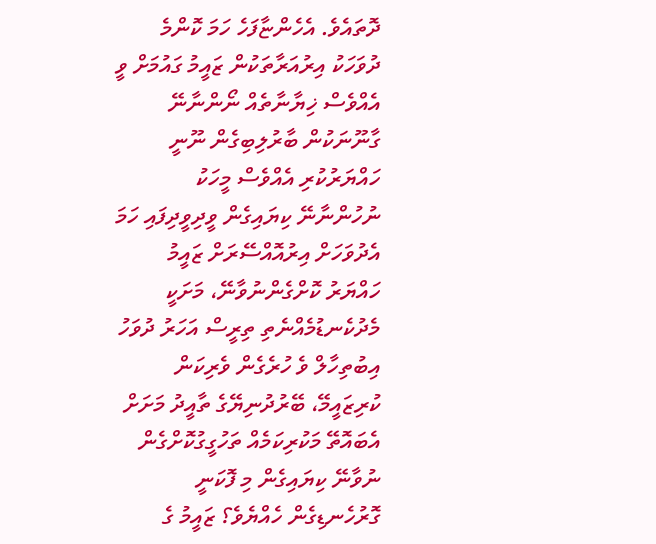ދޮތައެވެ. އެހެންޏާފަހެ ހަމަ ކޮންމެ ދުވަހަކު އިރުއަރާތަކުން ޒައީމު ގައުމަށް ވީ އެއްވެސް ޚިޔާނާތެއް ނޯންނާނޭ ގާނޫނަކުން ބާރުލިބިގެން ނޫނީ ހައްޔަރުކުރި އެއްވެސް މީހަކު ނުހުންނާނޭ ކިޔައިގެން ވީދިވީދިފައި ހަމަ އެދުވަހަށް އިރުއޮއްސޭރަށް ޒައީމު ހައްޔަރު ކޮށްގެންނުވާނޭ، މަށަކީ މެދުކެނޑުމެއްނެތި ތިރީސް އަހަރު ދުވަހު އިބުތިހާލް ވެ ހުރެގެން ވެރިކަން ކުރިޒައީމޭ، ބޭރުދުނިޔޭގެ ތާއީދު މަށަށް އެބައޮތޭ މަކުރިކަމެއް ތަހުގީގުކޮށްގެން ނުވާނޭ ކިޔައިގެން މި ފޮކަނީ ގޮރުހެނޑިގެން ހެއްޔެވެ؟ ޒައީމު ގެ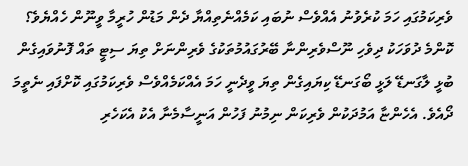ވެރިކަމުގައި ހަމަ ކުރެވުނު އެއްވެސް ނުބައި ކަމެއްނެތިއްޔާ ދެން މަޑުން ހުރީމާ ވީނޫން ހެއްޔެވެ؟  ކޮންމެ ދުވަހަކު ދިވެހި ނޫސްވެރިންނާ ބޭރުގައުމުތަކުގެ ވެރިންނަށް ތިޔަ ސިޓީ ތައް ފޮނުވައިގެން ބުޅީ ލާގަނޑޭ ލަޅީ ބޯގަނޑޭ ކިޔައިގެން ތިޔަ ވީދެނީ ހަމަ އެއްކަމެއްވެސް ވެރިކަމުގައި ކޮށްފައި ނެތީމަ ދޯއެވެ. އެހެންޏާ އަމުދަކުން ވެރިކަން ނިމުނު ފަހުން އަނީސާމެނާ އެކު އެކަހެރި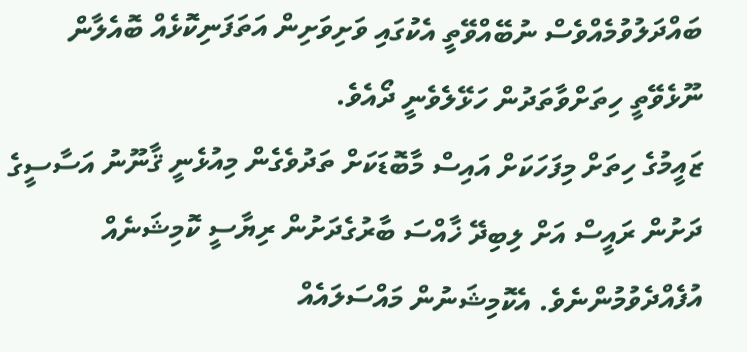ބައްދަލުވުމެއްވެސް ނުބޭއްވޭތީ އެކުގައި ވަށިވަށިން އަތަފަނިކޮޅެއް ބޮއެލާން ނޫޅެވޭތީ ހިތަށްވާތަދުން ހަޅޭލެވެނީ ދޯއެވެ.
ޒައީމުގެ ހިތަށް މިފަހަކަށް އައިސް މާބޮޑަކަށް ތަދުވެގެން މިއުޅެނީ ޤާނޫނު އަސާސީގެ ދަށުން ރައީސް އަށް ލިބިދޭ ޚާއްސަ ބާރުގެދަށުން ރިޔާސީ ކޮމިޝަނެއް އުފެއްދެވުމުންނެވެ. އެކޮމިޝަނުން މައްސަލައެއް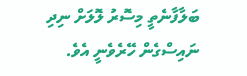ބަލާފާނެތީ މިސޮރު ލޮލަށް ނިދި ނައިސްގެން ހޭރެވެނީ އެވެ.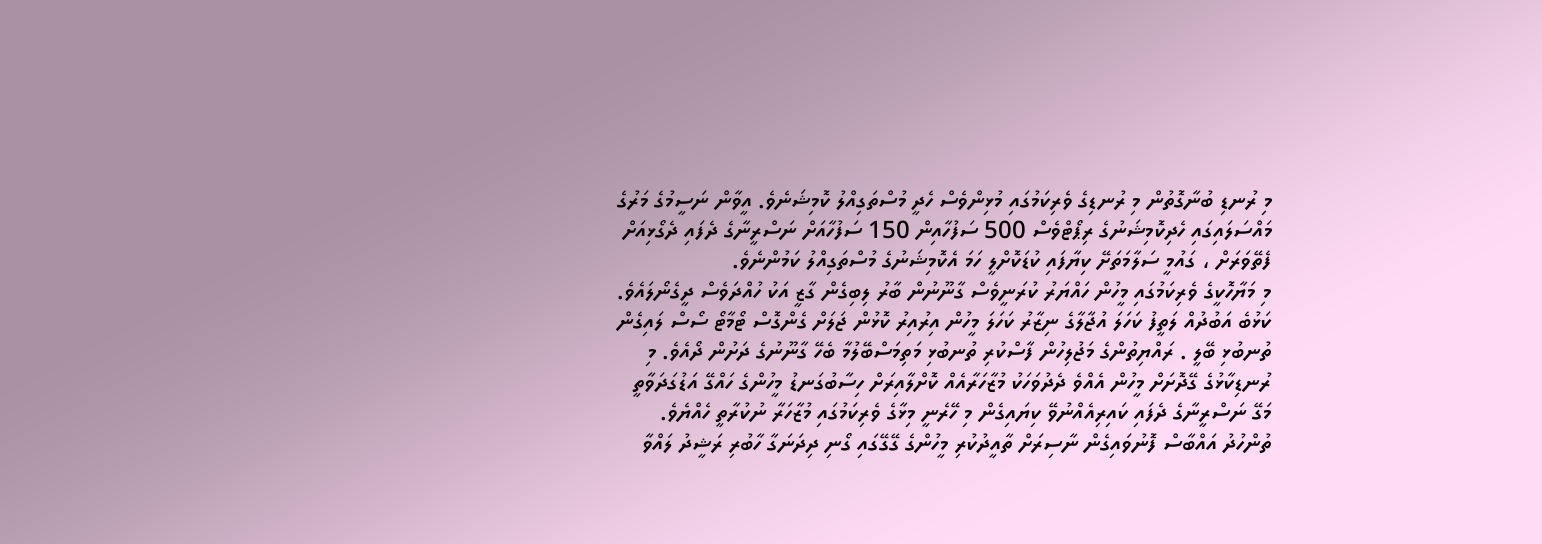މި ރުނޑި ބުނާގޮތުން މި ރުނޑިގެ ވެރިކަމުގައި މުޅިންވެސް ހެދީ މުސްތަގިއްލު ކޮމިޝަނެވެ. އީވާން ނަސީމުގެ މަރުގެ މައްސަލައިގައި ހެދިކޮމިޝަނުގެ ރިޕޯޓްވެސް 500 ސަފުހާއިން 150 ސަފުހާއަށް ނަސްރީނާގެ ދެފައި ދެގޯޅިއަށް ފެތޭވަރަށް ، ގައުމީ ސަލާމަތަށޭ ކިޔާފައި ކުޑަކޮށްލީ ހަމަ އެކޮމިޝަނުގެ މުސްތަގިއްލު ކަމުންނެވެ.
މި މަޔާހޮކީގެ ވެރިކަމުގައި މީހުން ހައްޔަރު ކުރަނީވެސް ގާނޫނުން ބާރު ލިބިގެން ގާޒީ އަކު ހުއްދަވެސް ދީގެނޯލައެވެ. ކަޅުބެ އަބުދުއް ލަތީފު ކަހަލަ އުޖާލާގެ ނިޒާރު ކަހަލަ މީހުން އިރުއިރު ކޮޅުން ޖަލަށް ގެންގޮސް ޓޯމާޓޯ ސޯސް ލައިގެން ތުނބުޅި ބޭލީ . ރައްޔިތުންގެ މަޖުލިހުން ފާސްކުރި ތުނބުޅި މަތިމަސްބޭލުމާ ބެހޭ ގާނޫނުގެ ދަށުން ދޯއެވެ. މި ރުނޑިކާޅުގެ ގޭދޮށަށް މީހުން އެއްވެ ދެދުވަހަކު މުޒާހަރާއެއް ކޮށްލާއިރަށް ހިސާބުގަނޑު މީހުންގެ ހައްގޭ އަޑުގަދަވާތީ މަގޭ ނަސްރީނާގެ ދެފައި ކައިރިއެއްނުވޭ ކިޔައިގެން މި ހޭރެނީ މިޅާގެ ވެރިކަމުގައި މުޒާހަރާ ނުކުރާތީ ހެއްޔެވެ. ތުންހުދު އައްބާސް ފޮނުވައިގެން ނާސިރަށް ތާއީދުކުރި މީހުންގެ ގޭގޭގައި ގޯނި ދިދަނަގާ ހާބުރި ރަޝީދު ލައްވާ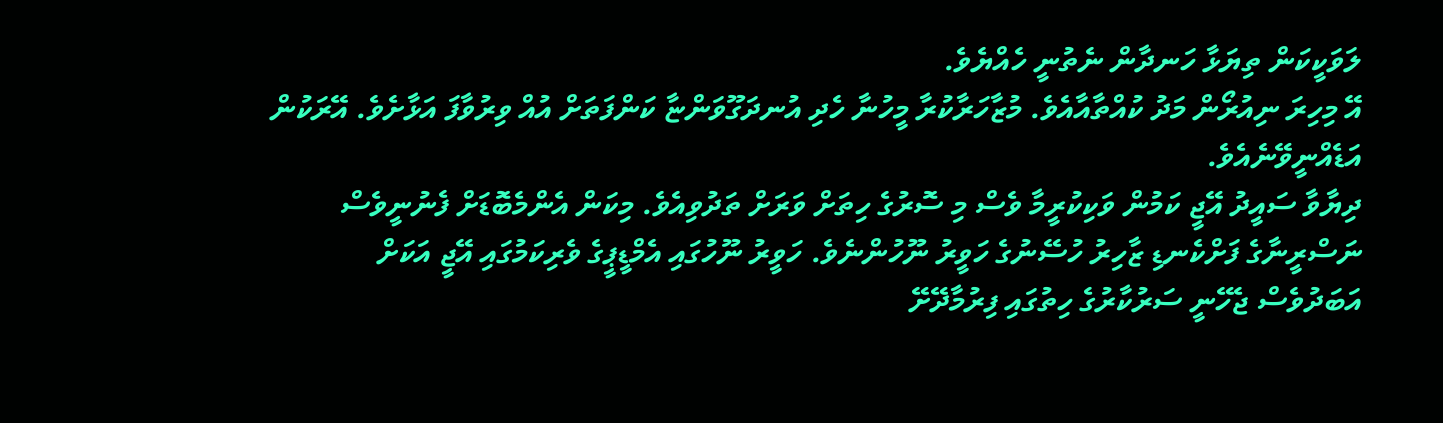ލަވަކީކަން ތިޔަޅާ ހަނދާން ނެތުނީ ހެއްޔެވެ.
އޭ މިހިރަ ނިއުރޯން މަދު ކުއްތާއާއެވެ. މުޒާހަރާކުރާ މީހުނާ ހެދި އުނދަގޫވަންޏާ ކަންފަތަށް އުއް ވިރުވާފަ އަޅާށެވެ. އޭރަކުން އަޑެއްނީވޭނެއެވެ.
ދިޔާވާ ސައީދު އޭޖީ ކަމުން ވަކިކުރީމާ ވެސް މި ސޮރުގެ ހިތަށް ވަރަށް ތަދުވިއެވެ. މިކަން އެންމެބޮޑަށް ފެނުނީވެސް ނަސްރީނާގެ ފަށްކެނޑި ޒާހިރު ހުސޭނުގެ ހަވީރު ނޫހުންނެވެ. ހަވީރު ނޫހުގައި އެމްޑީޕީގެ ވެރިކަމުގައި އޭޖީ އަކަށް  އަބަދުވެސް ޖެހޭނީ ސަރުކާރުގެ ހިތުގައި ފިރުމާދޭށޭ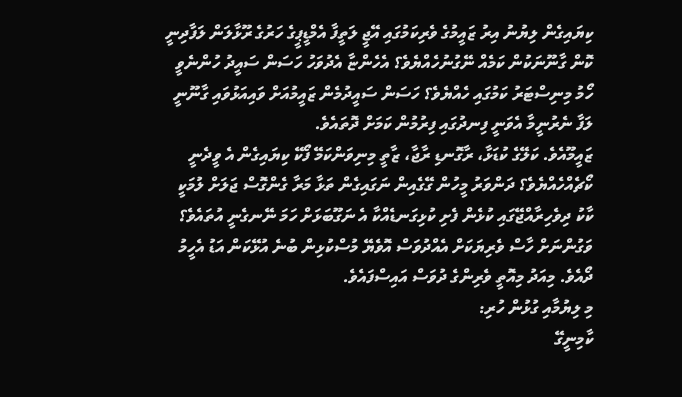ކިޔައިގެން ލިޔުނު އިރު ޒައީމުގެ ވެރިކަމުގައި އޭޖީ ލަތީފާ އެމްޑީޕީގެ ހަރުގެ ރޫޅާލަން ލަފާދިނީ ކޮން ގާނޫނަކުން ކަމެއް ނޭގުނުހެއްޔެވެ؟ އެހެންޏާ އެދުވަހު ހަސަން ސައީދު ހުންނެވީ ހޯމު މިނިސްޓަރު ކަމުގައި ހެއްޔެވެ؟ ހަސަން ސައީދުމެން ޒައީމުއަށް ވައިއަޅުވައި ގާނޫނީ ލަފާ ނެރުނީމާ އެވަނީ ފިނދުގައި ފިރުމުން ކަމަށް ދޮތައެވެ.
ޒައީމޫއެވެ. ކަލޭގެ ކުޑަޅާ، ރާގޮނޑި ރާޖާ، ޒާތީ މިނިވަންކަމޭ ފޯކޭ ކިޔައިގެން އެ ވީދެނީ ކޯޗެއްހެއްޔެވެ؟ ދަންވަރު މީހުން ގޭގެއިން ނަގައިގެން ތަޅާ މަރާ ގެންގޮސް ޖަލަށް ލުމަކީ ކާކު ދިވެހިރާއްޖޭގައި ކުޅެން ފެށި ކުޅިގަނޑެއްކާ އެ ނަގޫބަޅަށް ހަމަ ނޭނގެނީ އުތައެވެ؟ ވަގުންނަށް ހާސް ވެރިޔަކަށް އެއްދުވަސް އޮވެޔޭ މުސްކުޅިން ބުނެ އުޅޭކަން އަޑު އެހީމު ދޯއެވެ. މިއަދު މިއޮތީ ވެރިންގެ ދުވަސް އައިސްފައެވެ.
މި ލިޔުމާއި ގުޅުން ހުރި:
ކާމިނީގޭ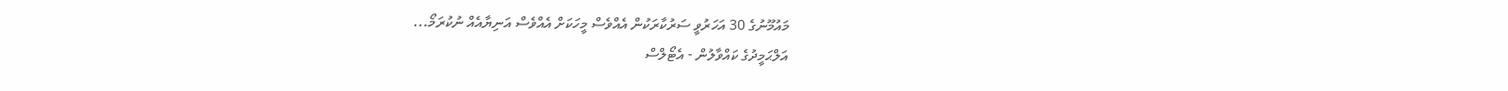މައުމޫނުގެ 30 އަހަރުވީ ސަރުކާރަކުން އެއްވެސް މީހަކަށް އެއްވެސް އަނިޔާއެއް ނުކުރަމޯ...
އަލްޙަމީދުގެ ކައްވާލުން - އެޓޯލްސް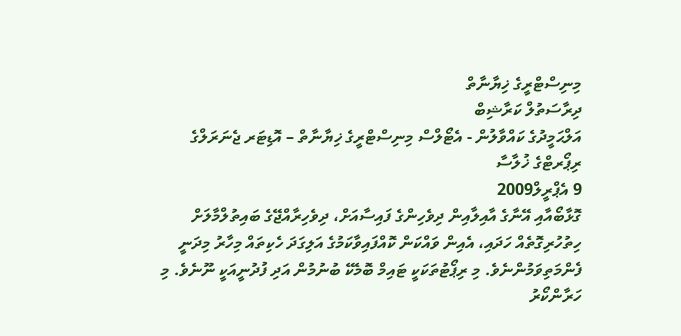މިނިސްޓްރީގެ ޚިޔާނާތް
ދިރާސަތުލް ކަރާޝިބް
އަލްޙަމީދުގެ ކައްވާލުން - އެޓޯލްސް މިނިސްޓްރީގެ ޚިޔާނާތް – އޮޑިޓަރ ޖެނަރަލްގެ ރިޕޯރޓްގެ ޚުލާސާ
9 އެޕްރީލް2009
ގޮޅާބޯއާއި އޭނާގެ އާއިލާއިން ދިވެހިންގެ ފައިސާއަށް، ދިވެހިރާއްޖޭގެ ބައިތުލްމާލަށް ހިތުހުރިގޮތެއް ހަދައި، އެއިން ވައްކަން ކޮއްފައިވާކަމުގެ އަލިގަދަ ހެކިތައް މިހާރު މިދަނީ ފެންމަތިވަމުންނެވެ. މި ރިޕޯޓުތަކަކީ ޓައިމް ބޮމެކޭ ބުނުމުން އަދި ފުދުނީއަކީ ނޫނެވެ. މި ހަރާންކޯރު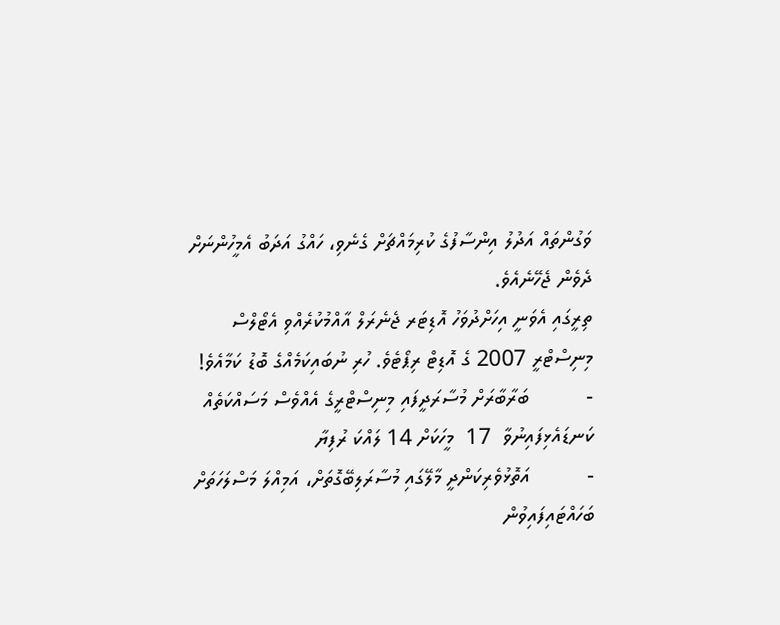ވަގުންތައް އަދުލު އިންސާފުގެ ކުރިމައްޗަށް ގެނެވި، ހައްގު އަދަބު އެމީހުންނަށް ދެވެން ޖެހޭނެއެވެ.
ތިރީގައި އެވަނީ އިހަށްދުވަހު އޮޑިޓަރ ޖެނެރަލް އާއްމުކުރެއްވި އެޓޯލްސް މިނިސްޓްރީ 2007 ގެ އޮޑިޓް ރިޕޯޓެވެ. ހުރި ނުބައިކަމެއްގެ ބޮޑު ކަމާއެވެ!
-          ބަރާބާރަށް މުސާރަދީފައި މިނިސްޓްރީގެ އެއްވެސް މަސައްކަތެއް ކަނޑައެޅިފައިނުވާ  17  މީހަކަށް 14 ލައްކަ ރުފިޔާ
-          އަތޮޅުވެރިކަންދީ މާލޭގައި މުސާރަލިބޭގޮތަށް، އަމިއްލަ މަސްލަހަތަށް ބަހައްޓައިފައިވުން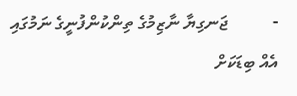-          ޖަނގިޔާ ނާޒިމުގެ ތިންކުންފުނީގެ ނަމުގައި އެއް ބިޑަކަށް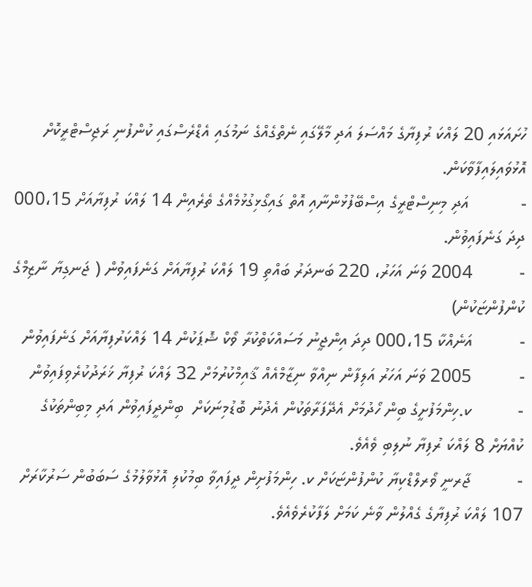ހުށައަޅައި 20 ލައްކަ ރުފިޔާގެ މައްސަލަ އަދި މާލޭގައި ނެތްގެއްގެ ނަމުގައި އެޑްރެސްގައި ކުންފުނި ރަޖިސްޓްރީކޮށް އޮޅުވައިލައިފާވާކަން.
-           އަދި މިނިސްޓްރީގެ އިސްބޭފުޅުންނާއި އޮތް ގައިގޯޅިގުޅުމެއްގެ ތެރެއިން 14 ލައްކަ ރުފިޔާއަށް 000،15 ދިދަ ގަނެފައިވުން.
-          2004 ވަނަ އަހަރު، 220 ބަނދަރު ބައްތި 19 ލައްކަ ރުފިޔާއަށް ގަނެފައިވުން ( ޖަނގިޔާ ނާޒިމްގެ ކުންފުންޏަކުން)
-          އަނެއްކާ 000،15 ދިދަ އިންޖީނު މަސައްކަތްކުރާ ވޯކް ޝޮޕަކުން 14 ލައްކަރުފިޔާއަށް ގަނެފައިވުން
-          2005 ވަނަ އަހަރު އަލިފާން ނިއްވާ ނިޒާމްއެއް ޤާއިމްކުރުމަށް 32 ލައްކަ ރުފިޔާ ޚަރަދުކުރެވިފައިވުން
-          ކ.ހިންމަފުށީގެ ބިން ހޯދުމަށް އެދޭފަރާތަކުން އެދުނު ބޮޑުމިނަކަށް  ބިންދީފައިވުން އަދި މިބިންތަކުގެ ކުއްޔަށް 8 ލައްކަ ރުފިޔާ ނުލިބި ވެއެވެ.
-          ޖާރނީ ވޯރލްޑްކިޔާ ކުންފުންޏަކަށް ކ. ހިންމަފުށިން ދީފައިވާ ބިމުކުލި އޮޅުވާލުމުގެ ސަބަބުން ސަރުކާރަށް 107 ލައްކަ ރުފިޔާގެ ގެއްލުން ވާނެ ކަމަށް ލަފާކުރެވެއެވެ.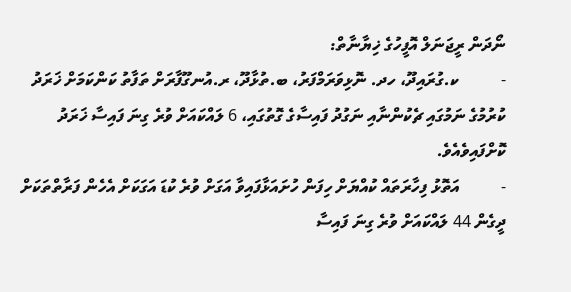ނޯދަން ރީޖަނަލް އޮފީހުގެ ޚިޔާނާތް:
-          ކ.ގުރައިދޫ، ހދ. ނޮޅިވަރަމްފަރު، ބ.ތުޅާދޫ، ރ.އުނގޫފާރަށް ތަފާތު ކަންކަމަށް ޚަރަދު ކުރުމުގެ ނަމުގައި ޗެކުންނާއި ނަގުދު ފައިސާގެ ގޮތުގައި، 6 ލައްކައަށް ވުރެ ގިނަ ފައިސާ ޚަރަދު ކޮށްފައިވެއެވެ.
-          އަތޮޅު ފިހާރަތައް ކުއްޔަށް ހިފަން ހުށައަޅާފައިވާ އަގަށް ވުރެ ކުޑަ އަގަކަށް އެހެން ފަރާތްތަކަށް ދީގެން 44 ލައްކައަށް ވުރެ ގިނަ ފައިސާ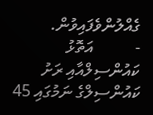ގެއްލުންވެފައިވުން.
-          އަތޮޅު ކައުންސިލްއާއި ރަށު ކައުންސިލްގެ ނަމުގައި 45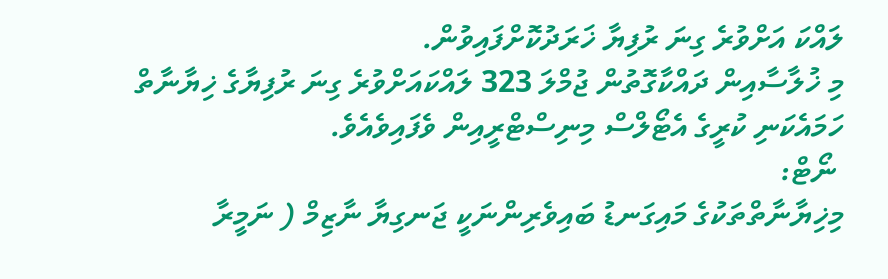ލައްކަ އަށްވުރެ ގިނަ ރުފިޔާ ޚަރަދުކޮށްފައިވުން.
މި ޚުލާސާއިން ދައްކާގޮތުން ޖުމްލަ 323 ލައްކައަށްވުރެ ގިނަ ރުފިޔާގެ ޚިޔާނާތް ހަމައެކަނި ކުރީގެ އެޓޯލްސް މިނިސްޓްރީއިން ވެފައިވެއެވެ.
 ނޯޓް:
މިޚިޔާނާތްތަކުގެ މައިގަނޑު ބައިވެރިންނަކީ ޖަނގިޔާ ނާޒިމް ( ނަމީރާ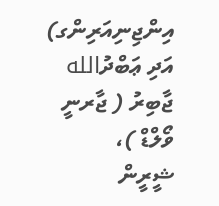އިންޖިނިއަރިންގ) އަދި ޢަބްދުالله ޖާބިރު ( ޖާރނީ ވޯލްޑް )،   ޝީރީން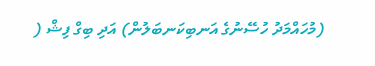(މުހައްމަދު ހުސޭނުގެ އަނބިކަނބަލުން) އަދި ބިގް ފިޝް (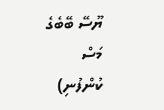ޔޫސޭ ބޭބެގެ މަސް ކުންފުނި)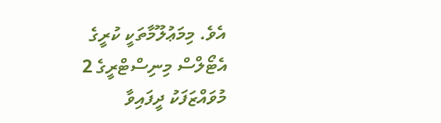އެވެ. މިމަޢުލޫމާތަކީ ކުރީގެ އެޓޯލްސް މިނިސްޓްރީގެ 2  މުވައްޒަފަކު ދީފައިވާ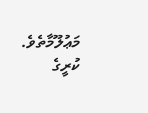މަޢުލޫމާތެވެ.
ކުރީގެ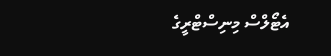އެޓޯލްސް މިނިސްޓްރީގެ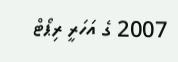2007 ގެ އަހަރީ ރިޕޯޓް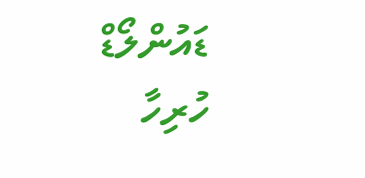ޑައުންލޯޑް
ހުރިހާ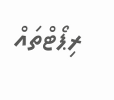ރިޕޯޓްތައް